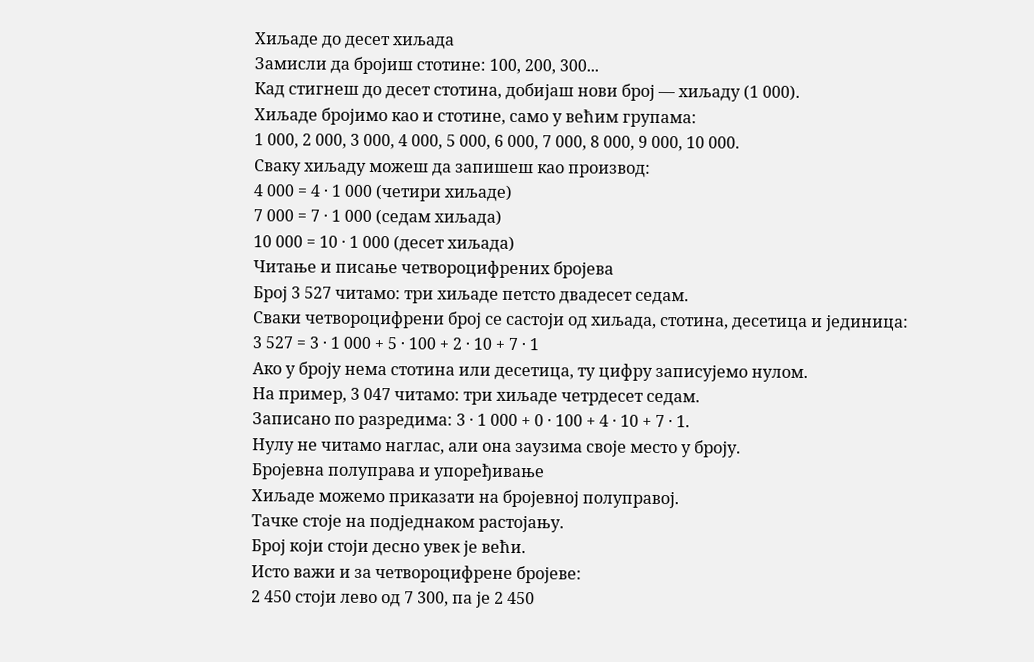Хиљаде до десет хиљада
Замисли да бројиш стотине: 100, 200, 300...
Кад стигнеш до десет стотина, добијаш нови број — хиљаду (1 000).
Хиљаде бројимо као и стотине, само у већим групама:
1 000, 2 000, 3 000, 4 000, 5 000, 6 000, 7 000, 8 000, 9 000, 10 000.
Сваку хиљаду можеш да запишеш као производ:
4 000 = 4 · 1 000 (четири хиљаде)
7 000 = 7 · 1 000 (седам хиљада)
10 000 = 10 · 1 000 (десет хиљада)
Читање и писање четвороцифрених бројева
Број 3 527 читамо: три хиљаде петсто двадесет седам.
Сваки четвороцифрени број се састоји од хиљада, стотина, десетица и јединица:
3 527 = 3 · 1 000 + 5 · 100 + 2 · 10 + 7 · 1
Ако у броју нема стотина или десетица, ту цифру записујемо нулом.
На пример, 3 047 читамо: три хиљаде четрдесет седам.
Записано по разредима: 3 · 1 000 + 0 · 100 + 4 · 10 + 7 · 1.
Нулу не читамо наглас, али она заузима своје место у броју.
Бројевна полуправа и упоређивање
Хиљаде можемо приказати на бројевној полуправој.
Тачке стоје на подједнаком растојању.
Број који стоји десно увек је већи.
Исто важи и за четвороцифрене бројеве:
2 450 стоји лево од 7 300, па је 2 450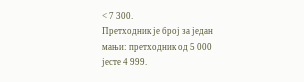< 7 300.
Претходник је број за један мањи: претходник од 5 000 јесте 4 999.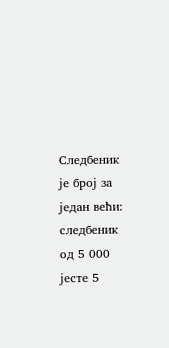Следбеник је број за један већи: следбеник од 5 000 јесте 5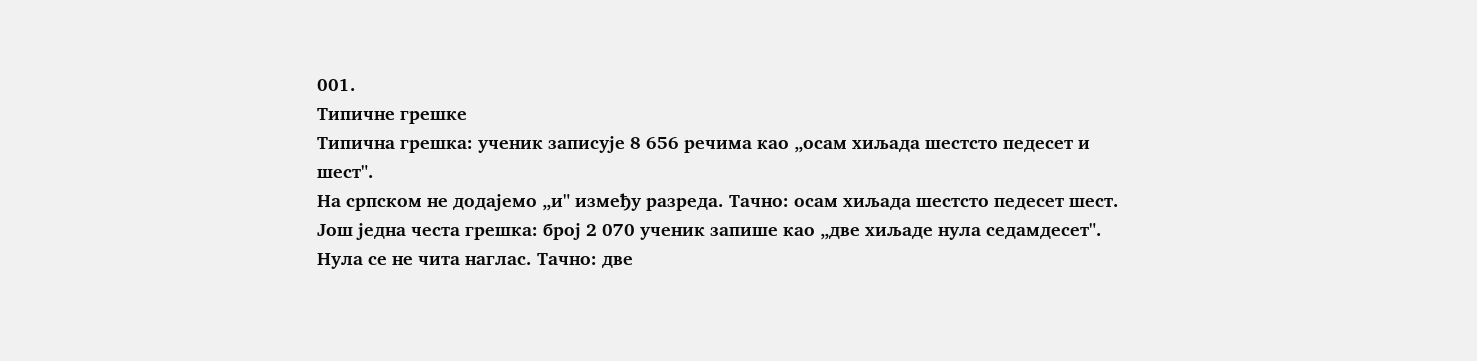001.
Типичне грешке
Типична грешка: ученик записује 8 656 речима као „осам хиљада шестсто педесет и шест".
На српском не додајемо „и" између разреда. Тачно: осам хиљада шестсто педесет шест.
Још једна честа грешка: број 2 070 ученик запише као „две хиљаде нула седамдесет".
Нула се не чита наглас. Тачно: две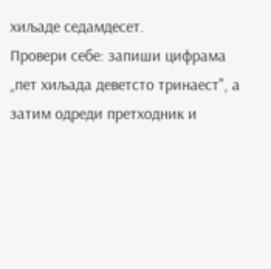хиљаде седамдесет.
Провери себе: запиши цифрама „пет хиљада деветсто тринаест", а затим одреди претходник и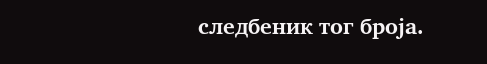следбеник тог броја.